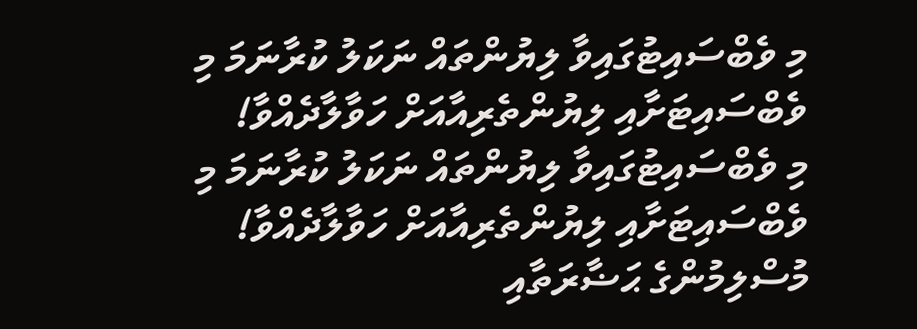މި ވެބްސައިޓުގައިވާ ލިޔުންތައް ނަކަލު ކުރާނަމަ މި ވެބްސައިޓަށާއި ލިޔުންތެރިއާއަށް ހަވާލާދެއްވާ!
މި ވެބްސައިޓުގައިވާ ލިޔުންތައް ނަކަލު ކުރާނަމަ މި ވެބްސައިޓަށާއި ލިޔުންތެރިއާއަށް ހަވާލާދެއްވާ!
މުސްލިމުންގެ ޙަޟާރަތާއި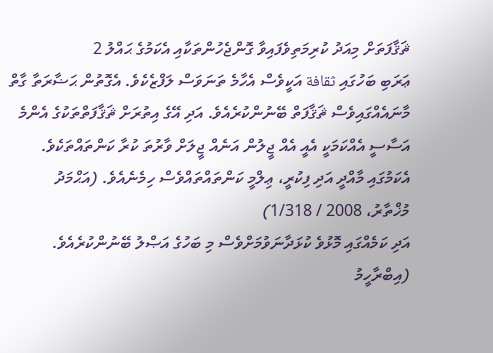ޘަޤާފަތަށް މިއަދު ކުރިމަތިވެފައިވާ ގޮންޖެހުންތަކާއި އެކަމުގެ ޙައްލު 2
ޢަރަބި ބަހުގައި ثقافة އަކީވެސް އެހާމެ ތަނަވަސް ލަފްޒެކެވެ. އެގޮތުން ޙަޟާރަތާ ގާތް މާނައެއްގައިވެސް ޘަޤާފަތް ބޭނުންކުރެއެވެ. އަދި އޭގެ އިތުރަށް ޘަޤާފަތްތަކުގެ އެންމެ އަސާސީ އެއްކަމަކީ އެއީ އެއް ޖީލުން އަނެއް ޖީލަށް ވާރުތަ ކުރާ ކަންތައްތަކެވެ. އެކަމުގައި މާއްދީ އަދި ފިކުރީ، ޢިލްމީ ކަންތައްތައްވެސް ހިމެނެއެވެ. (އަޙްމަދު މުޚްތާރު، 2008 / 1/318)
އަދި ކަމެއްގައި މޮޅުވެ ކުޅަދާނަވުމަށްވެސް މި ބަހުގެ އަޞްލު ބޭނުންކުރެއެވެ. (އިބްރާހީމު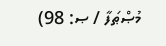މުޞްޠަފާ / ޞ: 98)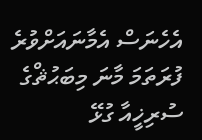އެހެނަސް އެމާނައަށްވުރެ ފުރަތަމަ މާނަ މިބަޙުޘްގެ ސުރިޚީއާ ގުޅޭ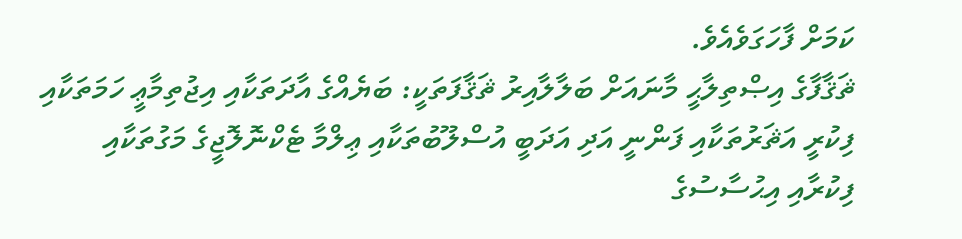ކަމަށް ފާހަގަވެއެވެ.
ޘަޤާފާގެ އިޞްތިލާޙީ މާނައަށް ބަލާލާއިރު ޘަޤާފަތަކީ: ބަޔެއްގެ އާދަތަކާއި އިޖުތިމާޢީ ހަމަތަކާއި ފިކުރީ އަޘަރުތަކާއި ފަންނީ އަދި އަދަބީ އުސްލޫބުތަކާއި ޢިލްމާ ޓެކްނޮލޮޖީގެ މަގުތަކާއި ފިކުރާއި އިޙުސާސުގެ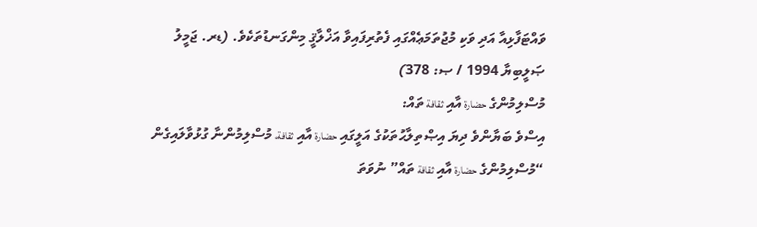ވައްޓަފާޅިއާ އަދި ވަކި މުޖުތަމަޢެއްގައި ފެތުރިފައިވާ އަޚްލާޤީ މިންގަނޑުތަކެވެ. (ޑރ. ޖަމީލު ޞަލީބިޔާ 1994 / ޞ: 378)
މުސްލިމުންގެ حضارة އާއި ثقافة ތައް:
އިސްވެ ބަޔާންވެ ދިޔަ އިޞްތިލާޙުތަކުގެ އަލީގައި حضارة އާއި ثقافة، މުސްލިމުންނާ ގުޅުވާލައިގެން “މުސްލިމުންގެ حضارة އާއި ثقافة ތައް” ނުވަތަ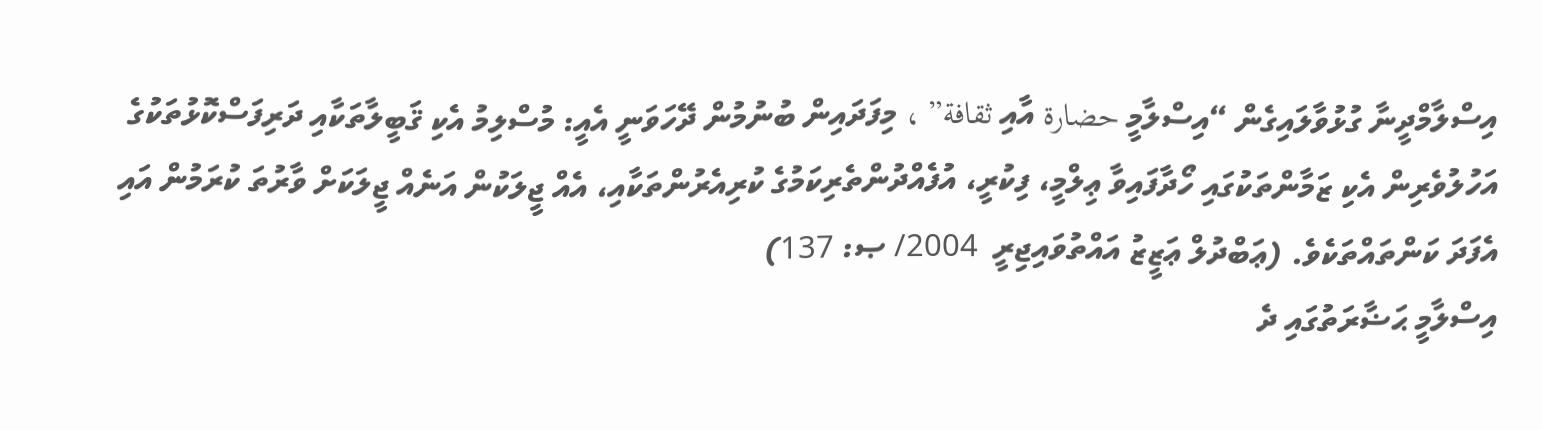އިސްލާމްދީނާ ގުޅުވާލައިގެން “އިސްލާމީ حضارة އާއި ثقافة” ، މިފަދައިން ބުނުމުން ދޭހަވަނީ އެއީ: މުސްލިމު އެކި ޤަބީލާތަކާއި ދަރިފަސްކޮޅުތަކުގެ އަހުލުވެރިން އެކި ޒަމާންތަކުގައި ހޯދާފައިވާ ޢިލްމީ، ފިކުރީ، އުފެއްދުންތެރިކަމުގެ ކުރިއެރުންތަކާއި، އެއް ޖީލަކުން އަނެއް ޖީލަކަށް ވާރުތަ ކުރަމުން އައި އެފަދަ ކަންތައްތަކެވެ. (ޢަބްދުލް ޢަޒީޒު އައްތުވައިޖިރީ  2004/ ޞ: 137)
އިސްލާމީ ޙަޟާރަތުގައި ދެ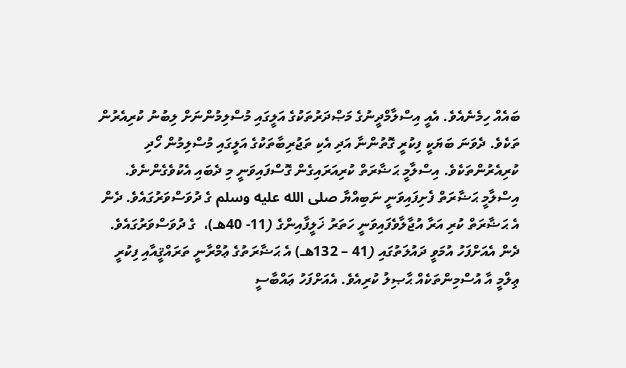ބައެއް ހިމެނެއެވެ. އެއީ އިސްލާމްދީނުގެ މަޞްދަރުތަކުގެ އަލީގައި މުސްލިމުންނަށް ލިބުނު ކުރިއެރުން ތަކެވެ. ދެވަނަ ބަޔަކީ ފިކުރީ ގޮތުންނާ އަދި އެކި ތަޖުރިބާތަކުގެ އަލީގައި މުސްލިމުން ހޯދި ކުރިއެރުންތަކެވެ. އިސްލާމީ ޙަޟާރަތް ކުރިއަރައިގެން ގޮސްފައިވަނީ މި ދެބައި އެކުވެގެންނެވެ.
އިސްލާމީ ޙަޟާރަތް ފެށިފައިވަނީ ނަބިއްޔާ صلى الله عليه وسلم ގެ ދުވަސްވަރުގައެވެ. ދެން އެ ޙަޟާރަތް ކުރި އަރާ އުޖާލާވެފައިވަނީ ހަތަރު ޚަލީފާއިންގެ (11- 40هـ)،  ގެ ދުވަސްވަރުގައެވެ. ދެން އެއަށްފަހު އުމަވީ ދައުލަތުގައި (41 – 132هـ) އެ ޙަޟާރަތުގެ ޢުމްރާނީ ތަރައްޤީއާއި ފިކުރީ ޢިލްމީ އާ އުސްމިންތަކެއް ޙާޞިލު ކުރިއެވެ. އެއަށްފަހު ޢައްބާސީ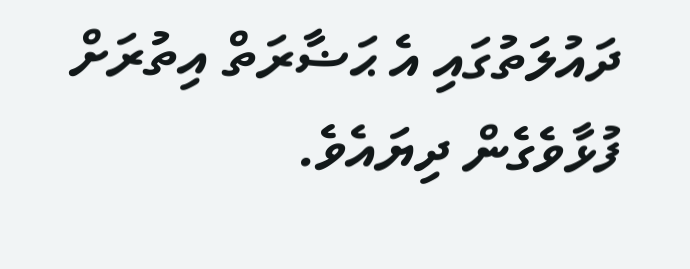ދައުލަތުގައި އެ ޙަޟާރަތް އިތުރަށް ފުޅާވެގެން ދިޔައެވެ.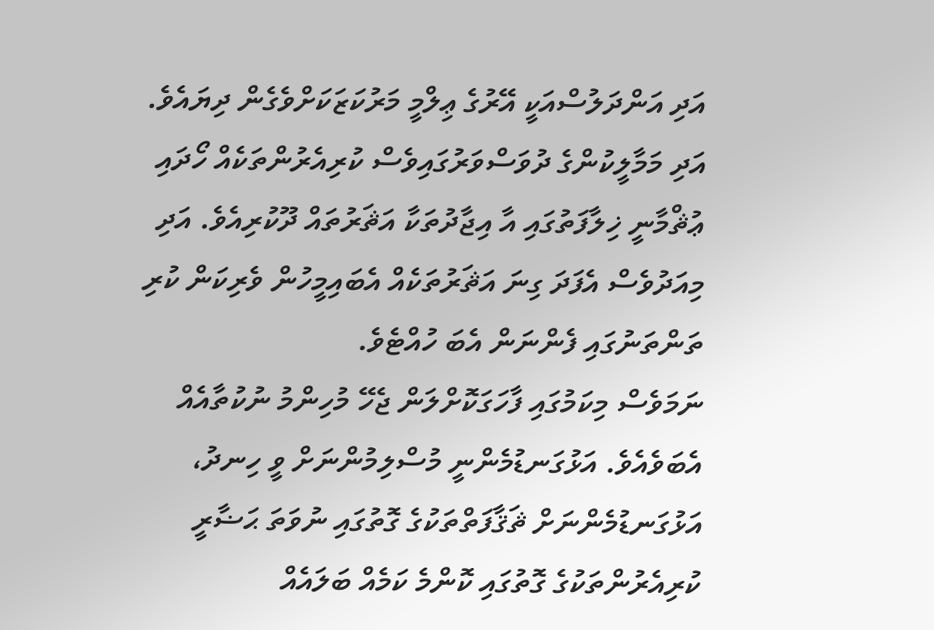އަދި އަންދަލުސްއަކީ އޭރުގެ ޢިލްމީ މަރުކަޒަކަށްވެގެން ދިޔައެވެ. އަދި މަމާލީކުންގެ ދުވަސްވަރުގައިވެސް ކުރިއެރުންތަކެއް ހޯދައި ޢުޘްމާނީ ޚިލާފަތުގައި އާ އިޖާދުތަކާ އަޘަރުތައް ދޫކުރިއެވެ. އަދި މިއަދުވެސް އެފަދަ ގިނަ އަޘަރުތަކެއް އެބައިމީހުން ވެރިކަން ކުރި ތަންތަނުގައި ފެންނަން އެބަ ހުއްޓެވެ.
ނަމަވެސް މިކަމުގައި ފާހަގަކޮށްލަން ޖެހޭ މުހިންމު ނުކުތާއެއް އެބަވެއެވެ. އަޅުގަނޑުމެންނީ މުސްލިމުންނަށް ވީ ހިނދު، އަޅުގަނޑުމެންނަށް ޘަޤާފަތްތަކުގެ ގޮތުގައި ނުވަތަ ޙަޟާރީ ކުރިއެރުންތަކުގެ ގޮތުގައި ކޮންމެ ކަމެއް ބަލައެއް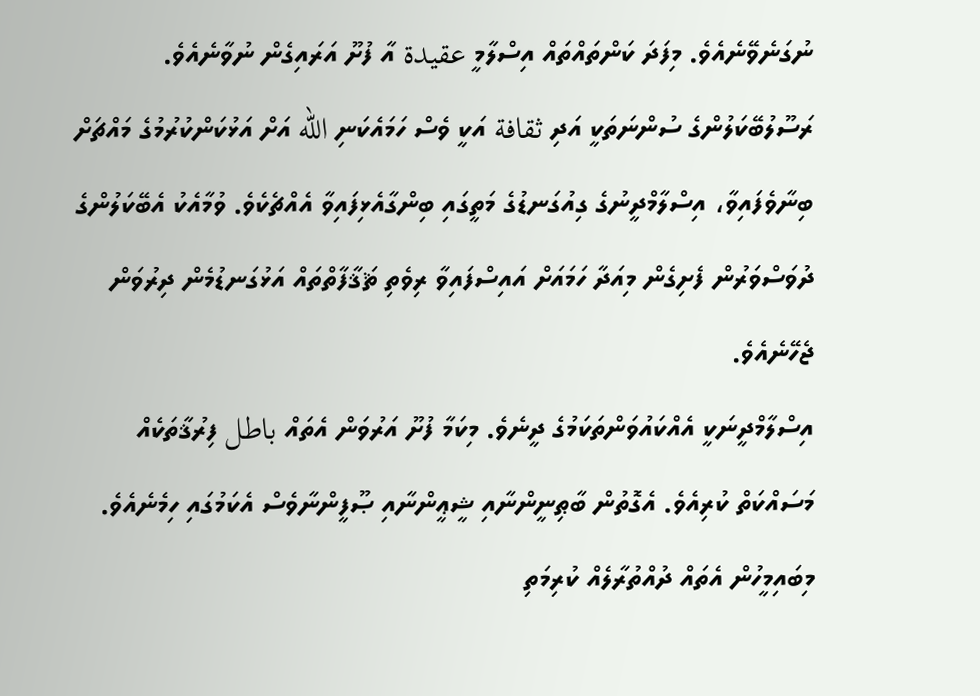ނުގަނެވޭނެއެވެ. މިފަދަ ކަންތައްތައް އިސްލާމީ عقيدة އާ ފުށޫ އަރައިގެން ނުވާނެއެވެ.
ރަސޫލުބޭކަލުންގެ ސުންނަތަކީ އަދި ثقافة އަކީ ވެސް ހަމައެކަނި الله އަށް އަޅުކަންކުރުމުގެ މައްޗަށް ބިނާވެފައިވާ، އިސްލާމްދީނުގެ ގިއުގަނޑުގެ މަތީގައި ބިންގާއެޅިފައިވާ އެއްޗެކެވެ. ވުމާއެކު އެބޭކަލުންގެ ދުވަސްވަރުން ފެށިގެން މިއަދާ ހަމައަށް އައިސްފައިވާ ރިވެތި ޘަޤާފާތްތައް އަޅުގަނޑުމެން ދިރުވަން ޖެހޭނެއެވެ.
އިސްލާމްދީނަކީ އެއްކައުވަންތަކަމުގެ ދީނެވެ. މިކަމާ ފުށޫ އަރުވަން އެތައް باطل ފިރުޤާތަކެއް މަސައްކަތް ކުރިއެވެ. އެގޮތުން ބާޠިނީންނާއި ޝީޢީންނާއި ޞޫފީންނާވެސް އެކަމުގައި ހިމެނެއެވެ. މިބައިމީހުން އެތައް ދުއްތުރާލެއް ކުރިމަތި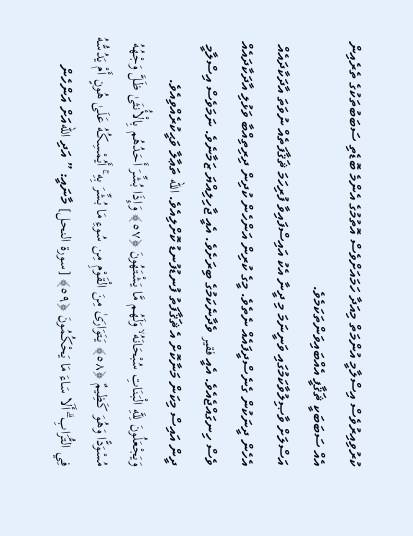ކުރުވިއިރުވެސް އިސްލާމީ އުންމަތް މިއަދާ ހަމައަށްވެސް އޮތުމުގެ އެންމެ ބޮޑެތި ސަބަބުތަކުގެ ތެރެއިން އެއް ސަބަބަކީ ޘަޤާފީ އެއްބައިވަންތަކަމެވެ.
އަސްލަށް ވާޞިލުވާކަމުގައި ވަނީނަމަ މި ދީނާ އެކު އައިސްފައިވާ ފުރިހަމަ ޘަޤާފަތެއް ނުވަތަ އާދަކާދައެއް އެހެން ދީނަކުން ގެނެސްދީފައެއް ނެތެވެ. މީގެ ކުރިން އަންހެން ކުދިން ދިރިތިއްބާ ވަޅުލި އާދަކާދައެއް ވެސް ހިނގައްޖެއެވެ. އެއީ فقير ވެދާނެކަމުގެ ބިރަށެވެ. އެއީ ޖާހިލިއްޔަ ޒަމާނެވެ. ނަމަވެސް އިސްލާމީ ދީން އައިސް މިކަން މަނާކޮށް އެ ޘަޤާފަތު ފުނޑުފުނޑު ކޮށްލިއެވެ. الله ތަޢާލާ ވަޙީކުރެއްވިއެވެ. وَيَجْعَلُونَ لِلَّهِ الْبَنَاتِ سُبْحَانَهُ ۙ وَلَهُم مَّا يَشْتَهُونَ ﴿٥٧﴾ وَإِذَا بُشِّرَ أَحَدُهُم بِالْأُنثَىٰ ظَلَّ وَجْهُهُ مُسْوَدًّا وَهُوَ كَظِيمٌ ﴿٥٨﴾ يَتَوَارَىٰ مِنَ الْقَوْمِ مِن سُوءِ مَا بُشِّرَ بِهِ ۚ أَيُمْسِكُهُ عَلَىٰ هُونٍ أَمْ يَدُسُّهُ فِي التُّرَابِ ۗ أَلَا سَاءَ مَا يَحْكُمُونَ ﴿٥٩﴾ [سورة النحل] މާނައީ: ” އަދި اللهއަށް އަންހެން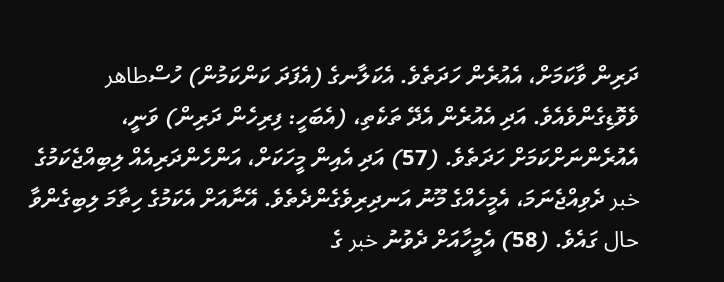ދަރިން ވާކަމަށް، އެއުރެން ހަދަތެވެ. އެކަލާނގެ (އެފަދަ ކަންކަމުން) ހުސްطاهر ވެވޮޑިގެންވެއެވެ. އަދި އެއުރެން އެދޭ ތަކެތި، (އެބަހީ: ފިރިހެން ދަރިން) ވަނީ، އެއުރެންނަށްކަމަށް ހަދަތެވެ. (57) އަދި އެއިން މީހަކަށް، އަންހެންދަރިއެއް ލިބިއްޖެކަމުގެ خبر ދެވިއްޖެނަމަ، އެމީހެއްގެ މޫނު އަނދިރިވެގެންދެތެވެ. އޭނާއަށް އެކަމުގެ ހިތާމަ ލިބިގެންވާ حال ގައެވެ. (58) އެމީހާއަށް ދެވުނު خبر ގެ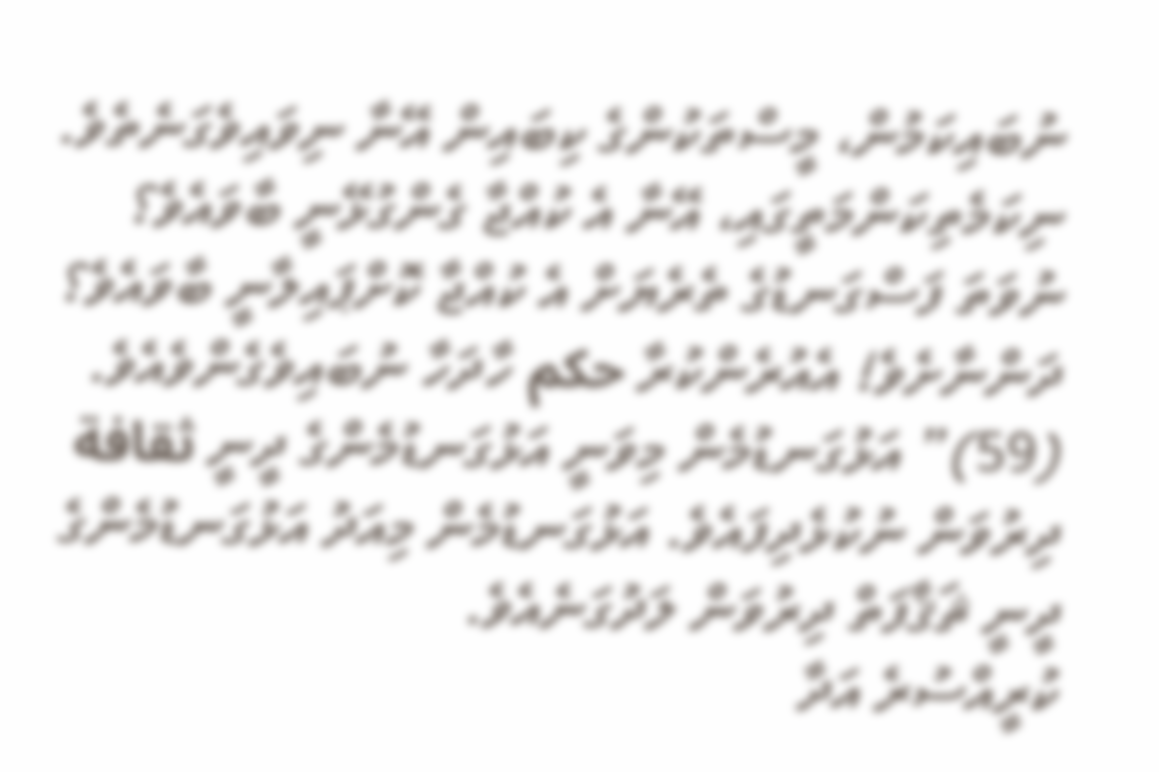ނުބައިކަމުން، މީސްތަކުންގެ ކިބައިން އޭނާ ނިވައިވެގަނެތެވެ. ނިކަމެތިކަންމަތީގައި، އޭނާ އެ ކުއްޖާ ގެންގުޅޭނީ ބާވައެވެ؟ ނުވަތަ ފަސްގަނޑުގެ ތެރެޔަށް އެ ކުއްޖާ ކޮށްޕައިލާނީ ބާވައެވެ؟ ދަންނާށެވެ! އެއުރެންކުރާ حكم ހާދަހާ ނުބައިވެގެންވެއެވެ. (59)” އަޅުގަނޑުމެން މިވަނީ އަޅުގަނޑުމެންގެ ދީނީ ثقافة ދިރުވަން ނުކުޅެދިފައެވެ. އަޅުގަނޑުމެން މިއަދު އަޅުގަނޑުމެންގެ ދީނީ ޘަޤާފަތް ދިރުވަން ލަދުގަނެއެވެ.
ކުރީއްސުރެ އަދާ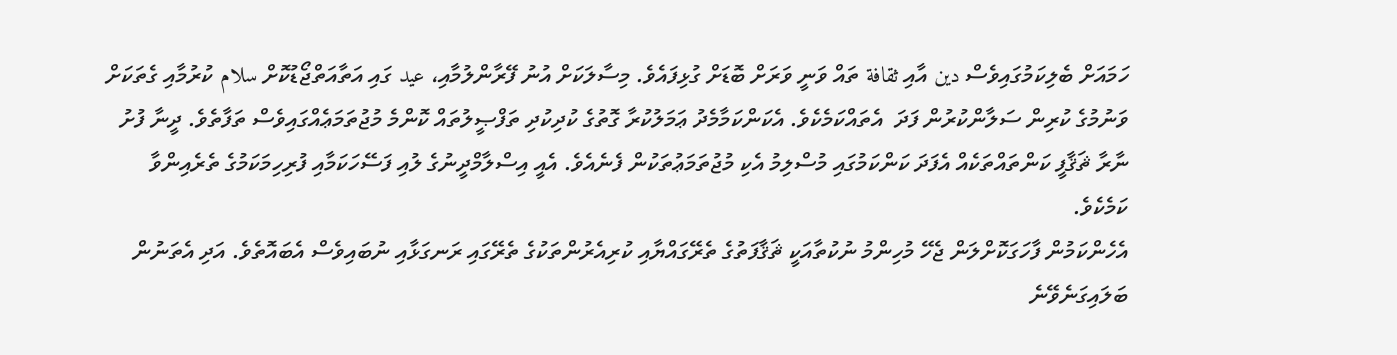ހަމައަށް ބެލިކަމުގައިވެސް دين އާއި ثقافة ތައް ވަނީ ވަރަށް ބޮޑަށް ގުޅިފައެވެ. މިސާލަކަށް އުނު ފޭރާންލުމާއި، عيد ގައި އަތާއަތްޖޯޑުކޮށް سلام ކުރުމާއި ގެތަކަށް ވަނުމުގެ ކުރިން ސަލާންކުރުން ފަދަ  އެތައްކަމެކެވެ. އެކަންކަމާމެދު ޢަމަލުކުރާ ގޮތުގެ ކުދިކުދި ތަފްޞީލުތައް ކޮންމެ މުޖުތަމަޢެއްގައިވެސް ތަފާތެވެ. ދީނާ ފުށު ނާރާ ޘަޤާފީ ކަންތައްތަކެއް އެފަދަ ކަންކަމުގައި މުސްލިމު އެކި މުޖުތަމަޢުތަކުން ފެނެއެވެ. އެއީ އިސްލާމްދީނުގެ ލުއި ފަސޭހަކަމާއި ފުރިހިމަކަމުގެ ތެރެއިންވާ ކަމެކެވެ.
އެހެންކަމުން ފާހަގަކޮށްލަން ޖެހޭ މުހިންމު ނުކުތާއަކީ ޘަޤާފަތުގެ ތެރޭގައްޔާއި ކުރިއެރުންތަކުގެ ތެރޭގައި ރަނގަޅާއި ނުބައިވެސް އެބައޮތެވެ. އަދި އެތަނުން ބަލައިގަނެވޭނެ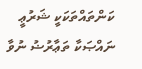ކަންތައްތަކަކީ ޝަރުޢީ ނައްޞަކާ ތަޢާރުޟު ނުވާ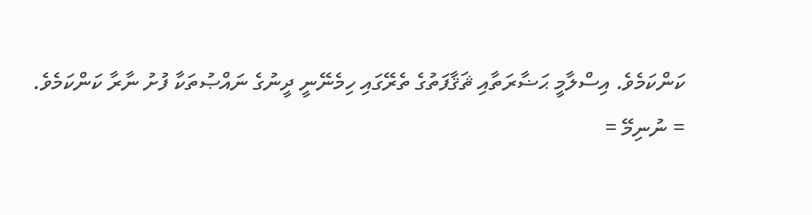ކަންކަމެވެ. އިސްލާމީ ޙަޟާރަތާއި ޘަޤާފަތުގެ ތެރޭގައި ހިމެނޭނީ ދީނުގެ ނައްޞުތަކާ ފުށު ނާރާ ކަންކަމެވެ.
= ނުނިމޭ =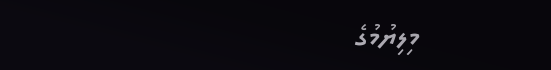މިލިޔުމުގެ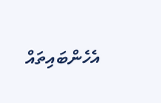އެހެންބައިތައް